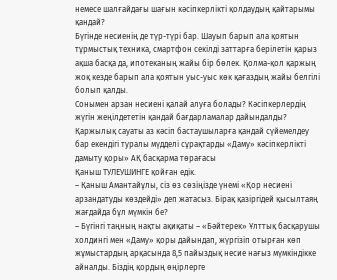немесе шалғайдағы шағын кәсіпкерлікті қолдаудың қайтарымы қандай?
Бүгінде несиенің де түр-түрі бар. Шауып барып ала қоятын тұрмыстық техника, смартфон секілді заттарға берілетін қарыз ақша басқа да, ипотеканың жайы бір бөлек. Қолма-қол қаржың жоқ кезде барып ала қоятын уыс-уыс көк қағаздың жайы белгілі болып қалды.
Сонымен арзан несиені қалай алуға болады? Кәсіпкерлердің жүгін жеңілдететін қандай бағдарламалар дайындалды? Қаржылық сауаты аз кәсіп бастаушыларға қандай сүйемелдеу бар екендігі туралы мүдделі сұрақтарды «Даму» кәсіпкерлікті дамыту қоры» АҚ басқарма төрағасы
Қаныш ТУЛЕУШИНГЕ қойған едік.
– Қаныш Амантайұлы, сіз өз сөзіңізде үнемі «Қор несиені арзандатуды көздейді» деп жатасыз. Бірақ қазіргідей қысылтаяң жағдайда бұл мүмкін бе?
– Бүгінгі таңның нақты ақиқаты – «Бәйтерек» Ұлттық басқарушы холдингі мен «Даму» қоры дайындап, жүргізіп отырған көп жұмыстардың арқасында 8,5 пайыздық несие нағыз мүмкіндікке айналды. Біздің қордың өңірлерге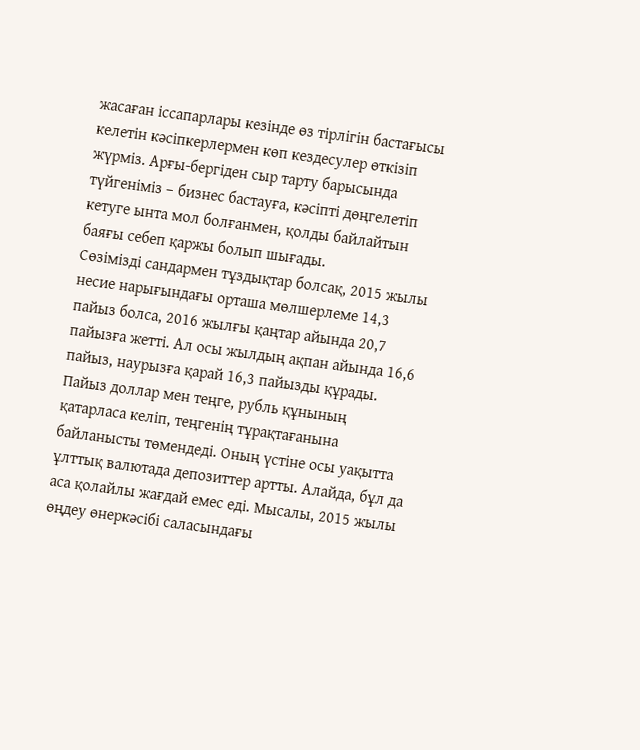жасаған іссапарлары кезінде өз тірлігін бастағысы келетін кәсіпкерлермен көп кездесулер өткізіп жүрміз. Арғы-бергіден сыр тарту барысында түйгеніміз – бизнес бастауға, кәсіпті дөңгелетіп кетуге ынта мол болғанмен, қолды байлайтын баяғы себеп қаржы болып шығады.
Сөзімізді сандармен тұздықтар болсақ, 2015 жылы несие нарығындағы орташа мөлшерлеме 14,3 пайыз болса, 2016 жылғы қаңтар айында 20,7 пайызға жетті. Ал осы жылдың ақпан айында 16,6 пайыз, наурызға қарай 16,3 пайызды құрады. Пайыз доллар мен теңге, рубль құнының қатарласа келіп, теңгенің тұрақтағанына байланысты төмендеді. Оның үстіне осы уақытта ұлттық валютада депозиттер артты. Алайда, бұл да аса қолайлы жағдай емес еді. Мысалы, 2015 жылы өңдеу өнеркәсібі саласындағы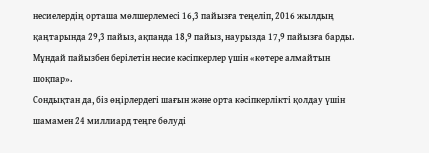несиелердің орташа мөлшерлемесі 16,3 пайызға теңеліп, 2016 жылдың қаңтарында 29,3 пайыз, ақпанда 18,9 пайыз, наурызда 17,9 пайызға барды. Мұндай пайызбен берілетін несие кәсіпкерлер үшін «көтере алмайтын шоқпар».
Сондықтан да, біз өңірлердегі шағын және орта кәсіпкерлікті қолдау үшін шамамен 24 миллиард теңге бөлуді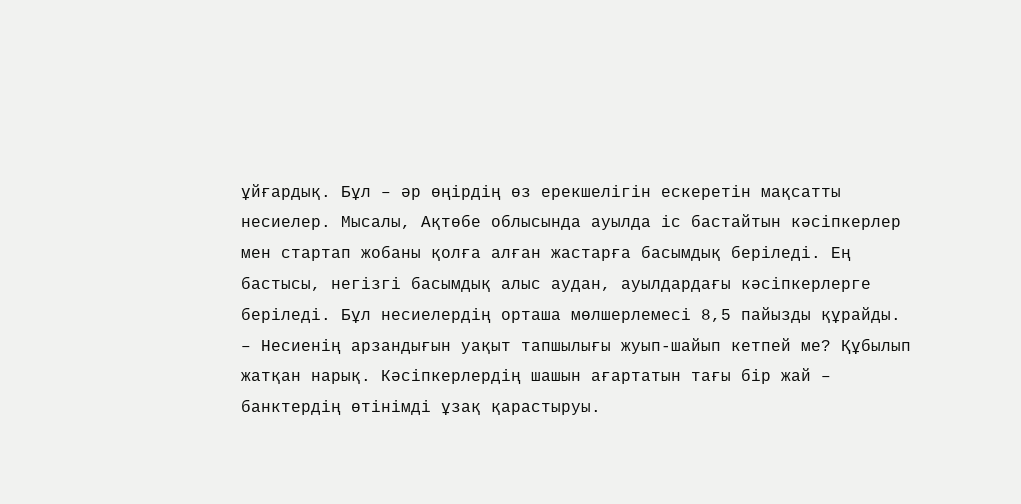ұйғардық. Бұл – әр өңірдің өз ерекшелігін ескеретін мақсатты несиелер. Мысалы, Ақтөбе облысында ауылда іс бастайтын кәсіпкерлер мен стартап жобаны қолға алған жастарға басымдық беріледі. Ең бастысы, негізгі басымдық алыс аудан, ауылдардағы кәсіпкерлерге беріледі. Бұл несиелердің орташа мөлшерлемесі 8,5 пайызды құрайды.
– Несиенің арзандығын уақыт тапшылығы жуып-шайып кетпей ме? Құбылып жатқан нарық. Кәсіпкерлердің шашын ағартатын тағы бір жай – банктердің өтінімді ұзақ қарастыруы.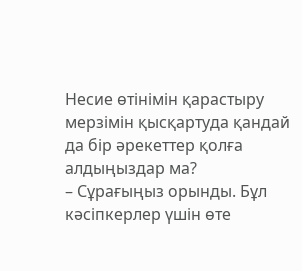Несие өтінімін қарастыру мерзімін қысқартуда қандай да бір әрекеттер қолға алдыңыздар ма?
– Сұрағыңыз орынды. Бұл кәсіпкерлер үшін өте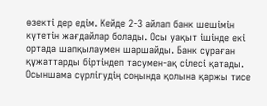өзекті дер едім. Кейде 2-3 айлап банк шешімін күтетін жағдайлар болады. Осы уақыт ішінде екі ортада шапқылаумен шаршайды. Банк сұраған құжаттарды біртіндеп тасумен-ақ сілесі қатады. Осыншама сүрлігудің соңында қолына қаржы тисе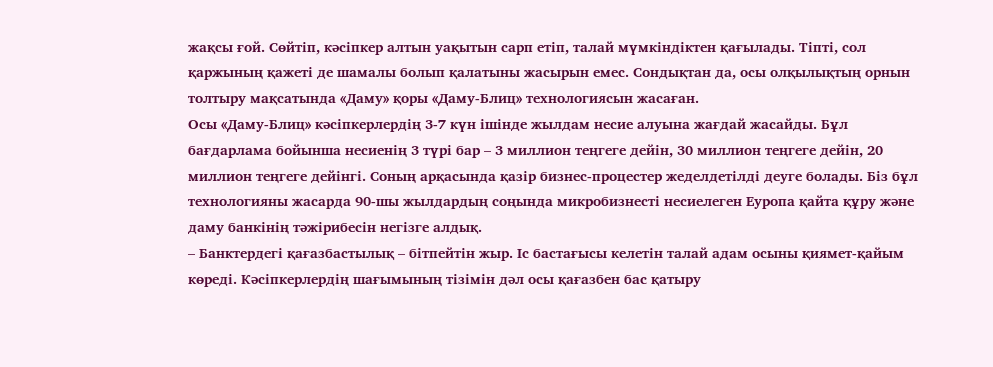жақсы ғой. Сөйтіп, кәсіпкер алтын уақытын сарп етіп, талай мүмкіндіктен қағылады. Тіпті, сол қаржының қажеті де шамалы болып қалатыны жасырын емес. Сондықтан да, осы олқылықтың орнын толтыру мақсатында «Даму» қоры «Даму-Блиц» технологиясын жасаған.
Осы «Даму-Блиц» кәсіпкерлердің 3-7 күн ішінде жылдам несие алуына жағдай жасайды. Бұл бағдарлама бойынша несиенің 3 түрі бар – 3 миллион теңгеге дейін, 30 миллион теңгеге дейін, 20 миллион теңгеге дейінгі. Соның арқасында қазір бизнес-процестер жеделдетілді деуге болады. Біз бұл технологияны жасарда 90-шы жылдардың соңында микробизнесті несиелеген Еуропа қайта құру және даму банкінің тәжірибесін негізге алдық.
– Банктердегі қағазбастылық – бітпейтін жыр. Іс бастағысы келетін талай адам осыны қиямет-қайым көреді. Кәсіпкерлердің шағымының тізімін дәл осы қағазбен бас қатыру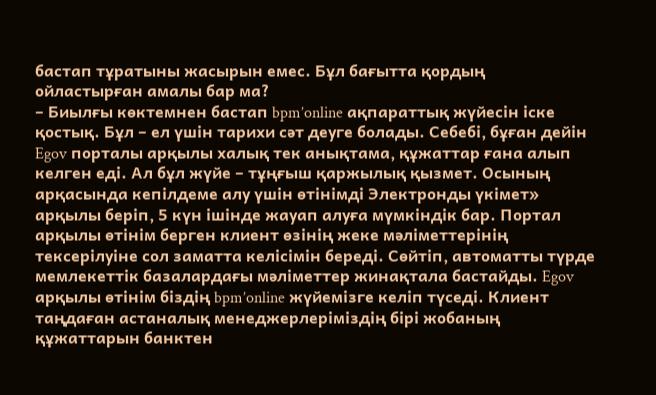бастап тұратыны жасырын емес. Бұл бағытта қордың ойластырған амалы бар ма?
– Биылғы көктемнен бастап bpm’online ақпараттық жүйесін іске қостық. Бұл – ел үшін тарихи сәт деуге болады. Себебі, бұған дейін Egov порталы арқылы халық тек анықтама, құжаттар ғана алып келген еді. Ал бұл жүйе – тұңғыш қаржылық қызмет. Осының арқасында кепілдеме алу үшін өтінімді Электронды үкімет» арқылы беріп, 5 күн ішінде жауап алуға мүмкіндік бар. Портал арқылы өтінім берген клиент өзінің жеке мәліметтерінің тексерілуіне сол заматта келісімін береді. Сөйтіп, автоматты түрде мемлекеттік базалардағы мәліметтер жинақтала бастайды. Egov арқылы өтінім біздің bpm’online жүйемізге келіп түседі. Клиент таңдаған астаналық менеджерлеріміздің бірі жобаның құжаттарын банктен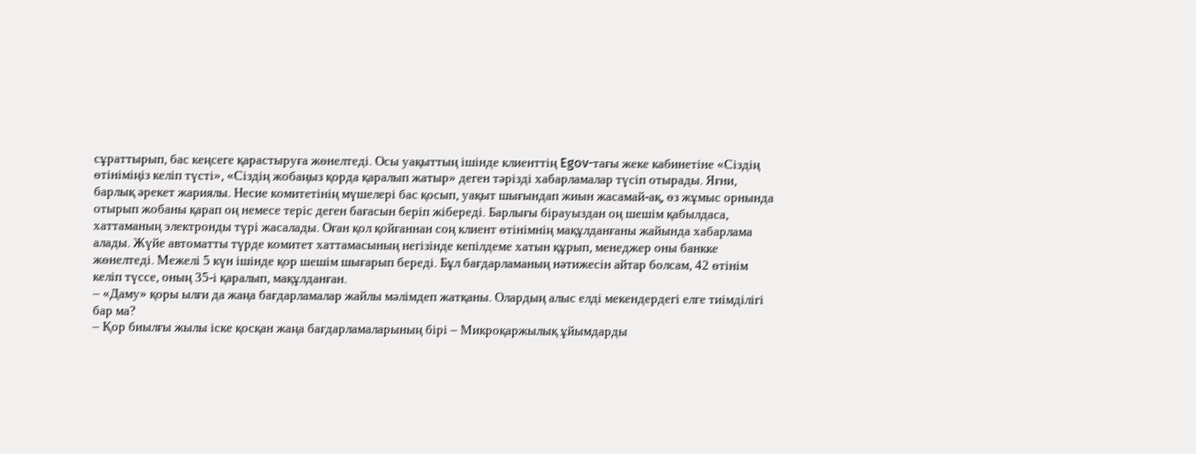сұраттырып, бас кеңсеге қарастыруға жөнелтеді. Осы уақыттың ішінде клиенттің Egov-тағы жеке кабинетіне «Сіздің өтініміңіз келіп түсті», «Сіздің жобаңыз қорда қаралып жатыр» деген тәрізді хабарламалар түсіп отырады. Яғни, барлық әрекет жариялы. Несие комитетінің мүшелері бас қосып, уақыт шығындап жиын жасамай-ақ, өз жұмыс орнында отырып жобаны қарап оң немесе теріс деген бағасын беріп жібереді. Барлығы бірауыздан оң шешім қабылдаса, хаттаманың электронды түрі жасалады. Оған қол қойғаннан соң клиент өтінімнің мақұлданғаны жайында хабарлама алады. Жүйе автоматты түрде комитет хаттамасының негізінде кепілдеме хатын құрып, менеджер оны банкке жөнелтеді. Межелі 5 күн ішінде қор шешім шығарып береді. Бұл бағдарламаның нәтижесін айтар болсам, 42 өтінім келіп түссе, оның 35-і қаралып, мақұлданған.
– «Даму» қоры ылғи да жаңа бағдарламалар жайлы мәлімдеп жатқаны. Олардың алыс елді мекендердегі елге тиімділігі бар ма?
– Қор биылғы жылы іске қосқан жаңа бағдарламаларының бірі – Микроқаржылық ұйымдарды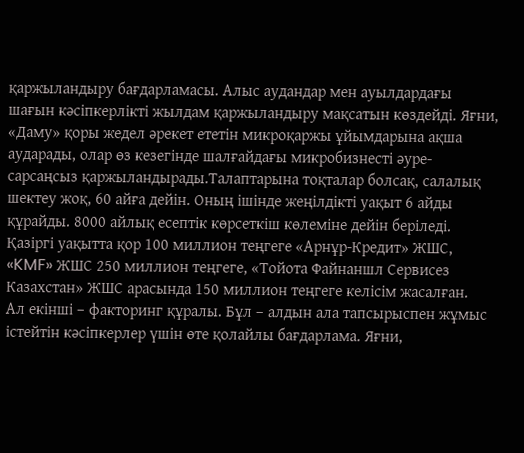қаржыландыру бағдарламасы. Алыс аудандар мен ауылдардағы шағын кәсіпкерлікті жылдам қаржыландыру мақсатын көздейді. Яғни, «Даму» қоры жедел әрекет ететін микроқаржы ұйымдарына ақша аударады, олар өз кезегінде шалғайдағы микробизнесті әуре-сарсаңсыз қаржыландырады.Талаптарына тоқталар болсақ, салалық шектеу жоқ, 60 айға дейін. Оның ішінде жеңілдікті уақыт 6 айды құрайды. 8000 айлық есептік көрсеткіш көлеміне дейін беріледі. Қазіргі уақытта қор 100 миллион теңгеге «Арнұр-Кредит» ЖШС, «KMF» ЖШС 250 миллион теңгеге, «Тойота Файнаншл Сервисез Казахстан» ЖШС арасында 150 миллион теңгеге келісім жасалған.
Ал екінші – факторинг құралы. Бұл – алдын ала тапсырыспен жұмыс істейтін кәсіпкерлер үшін өте қолайлы бағдарлама. Яғни,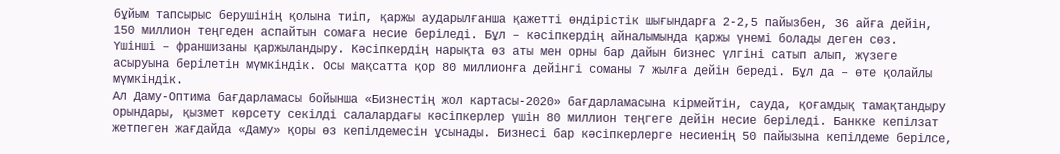бұйым тапсырыс берушінің қолына тиіп, қаржы аударылғанша қажетті өндірістік шығындарға 2-2,5 пайызбен, 36 айға дейін, 150 миллион теңгеден аспайтын сомаға несие беріледі. Бұл – кәсіпкердің айналымында қаржы үнемі болады деген сөз.
Үшінші – франшизаны қаржыландыру. Кәсіпкердің нарықта өз аты мен орны бар дайын бизнес үлгіні сатып алып, жүзеге асыруына берілетін мүмкіндік. Осы мақсатта қор 80 миллионға дейінгі соманы 7 жылға дейін береді. Бұл да – өте қолайлы мүмкіндік.
Ал Даму-Оптима бағдарламасы бойынша «Бизнестің жол картасы-2020» бағдарламасына кірмейтін, сауда, қоғамдық тамақтандыру орындары, қызмет көрсету секілді салалардағы кәсіпкерлер үшін 80 миллион теңгеге дейін несие беріледі. Банкке кепілзат жетпеген жағдайда «Даму» қоры өз кепілдемесін ұсынады. Бизнесі бар кәсіпкерлерге несиенің 50 пайызына кепілдеме берілсе,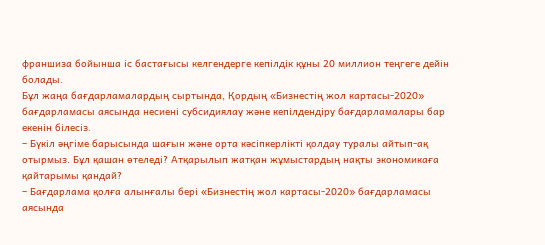франшиза бойынша іс бастағысы келгендерге кепілдік құны 20 миллион теңгеге дейін болады.
Бұл жаңа бағдарламалардың сыртында, Қордың «Бизнестің жол картасы-2020» бағдарламасы аясында несиені субсидиялау және кепілдендіру бағдарламалары бар екенін білесіз.
– Бүкіл әңгіме барысында шағын және орта кәсіпкерлікті қолдау туралы айтып-ақ отырмыз. Бұл қашан өтеледі? Атқарылып жатқан жұмыстардың нақты экономикаға қайтарымы қандай?
– Бағдарлама қолға алынғалы бері «Бизнестің жол картасы-2020» бағдарламасы аясында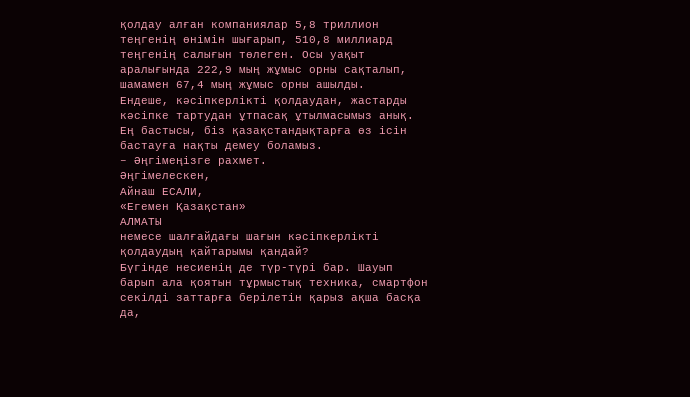қолдау алған компаниялар 5,8 триллион теңгенің өнімін шығарып, 510,8 миллиард теңгенің салығын төлеген. Осы уақыт аралығында 222,9 мың жұмыс орны сақталып, шамамен 67,4 мың жұмыс орны ашылды.
Ендеше, кәсіпкерлікті қолдаудан, жастарды кәсіпке тартудан ұтпасақ ұтылмасымыз анық. Ең бастысы, біз қазақстандықтарға өз ісін бастауға нақты демеу боламыз.
– Әңгімеңізге рахмет.
Әңгімелескен,
Айнаш ЕСАЛИ,
«Егемен Қазақстан»
АЛМАТЫ
немесе шалғайдағы шағын кәсіпкерлікті қолдаудың қайтарымы қандай?
Бүгінде несиенің де түр-түрі бар. Шауып барып ала қоятын тұрмыстық техника, смартфон секілді заттарға берілетін қарыз ақша басқа да,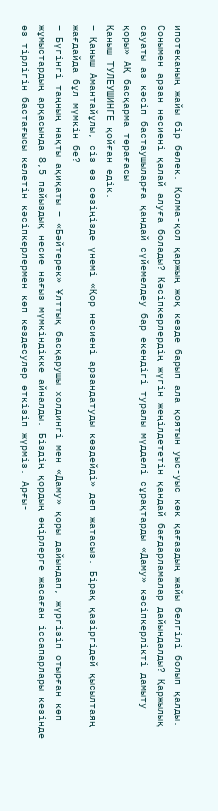ипотеканың жайы бір бөлек. Қолма-қол қаржың жоқ кезде барып ала қоятын уыс-уыс көк қағаздың жайы белгілі болып қалды.
Сонымен арзан несиені қалай алуға болады? Кәсіпкерлердің жүгін жеңілдететін қандай бағдарламалар дайындалды? Қаржылық сауаты аз кәсіп бастаушыларға қандай сүйемелдеу бар екендігі туралы мүдделі сұрақтарды «Даму» кәсіпкерлікті дамыту қоры» АҚ басқарма төрағасы
Қаныш ТУЛЕУШИНГЕ қойған едік.
– Қаныш Амантайұлы, сіз өз сөзіңізде үнемі «Қор несиені арзандатуды көздейді» деп жатасыз. Бірақ қазіргідей қысылтаяң жағдайда бұл мүмкін бе?
– Бүгінгі таңның нақты ақиқаты – «Бәйтерек» Ұлттық басқарушы холдингі мен «Даму» қоры дайындап, жүргізіп отырған көп жұмыстардың арқасында 8,5 пайыздық несие нағыз мүмкіндікке айналды. Біздің қордың өңірлерге жасаған іссапарлары кезінде өз тірлігін бастағысы келетін кәсіпкерлермен көп кездесулер өткізіп жүрміз. Арғы-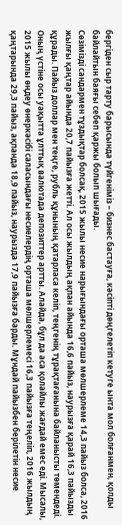бергіден сыр тарту барысында түйгеніміз – бизнес бастауға, кәсіпті дөңгелетіп кетуге ынта мол болғанмен, қолды байлайтын баяғы себеп қаржы болып шығады.
Сөзімізді сандармен тұздықтар болсақ, 2015 жылы несие нарығындағы орташа мөлшерлеме 14,3 пайыз болса, 2016 жылғы қаңтар айында 20,7 пайызға жетті. Ал осы жылдың ақпан айында 16,6 пайыз, наурызға қарай 16,3 пайызды құрады. Пайыз доллар мен теңге, рубль құнының қатарласа келіп, теңгенің тұрақтағанына байланысты төмендеді. Оның үстіне осы уақытта ұлттық валютада депозиттер артты. Алайда, бұл да аса қолайлы жағдай емес еді. Мысалы, 2015 жылы өңдеу өнеркәсібі саласындағы несиелердің орташа мөлшерлемесі 16,3 пайызға теңеліп, 2016 жылдың қаңтарында 29,3 пайыз, ақпанда 18,9 пайыз, наурызда 17,9 пайызға барды. Мұндай пайызбен берілетін несие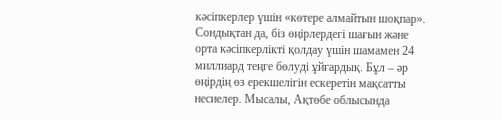кәсіпкерлер үшін «көтере алмайтын шоқпар».
Сондықтан да, біз өңірлердегі шағын және орта кәсіпкерлікті қолдау үшін шамамен 24 миллиард теңге бөлуді ұйғардық. Бұл – әр өңірдің өз ерекшелігін ескеретін мақсатты несиелер. Мысалы, Ақтөбе облысында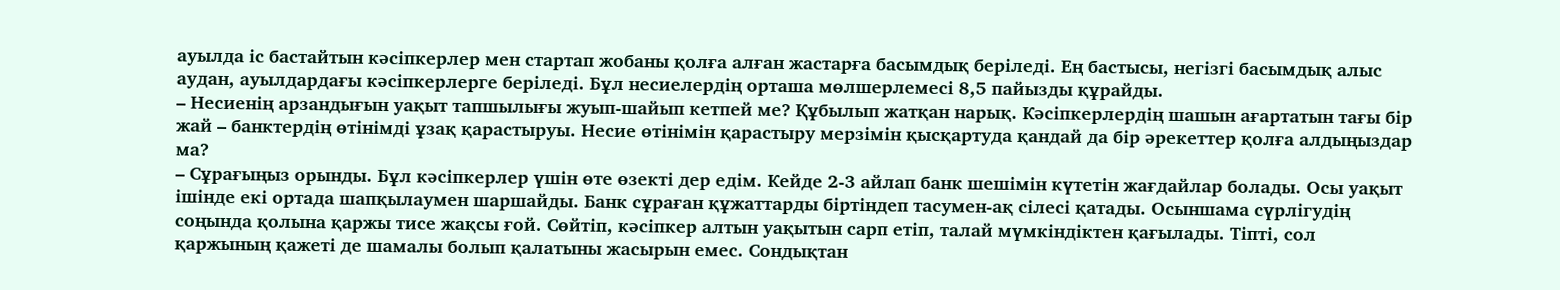ауылда іс бастайтын кәсіпкерлер мен стартап жобаны қолға алған жастарға басымдық беріледі. Ең бастысы, негізгі басымдық алыс аудан, ауылдардағы кәсіпкерлерге беріледі. Бұл несиелердің орташа мөлшерлемесі 8,5 пайызды құрайды.
– Несиенің арзандығын уақыт тапшылығы жуып-шайып кетпей ме? Құбылып жатқан нарық. Кәсіпкерлердің шашын ағартатын тағы бір жай – банктердің өтінімді ұзақ қарастыруы. Несие өтінімін қарастыру мерзімін қысқартуда қандай да бір әрекеттер қолға алдыңыздар ма?
– Сұрағыңыз орынды. Бұл кәсіпкерлер үшін өте өзекті дер едім. Кейде 2-3 айлап банк шешімін күтетін жағдайлар болады. Осы уақыт ішінде екі ортада шапқылаумен шаршайды. Банк сұраған құжаттарды біртіндеп тасумен-ақ сілесі қатады. Осыншама сүрлігудің соңында қолына қаржы тисе жақсы ғой. Сөйтіп, кәсіпкер алтын уақытын сарп етіп, талай мүмкіндіктен қағылады. Тіпті, сол қаржының қажеті де шамалы болып қалатыны жасырын емес. Сондықтан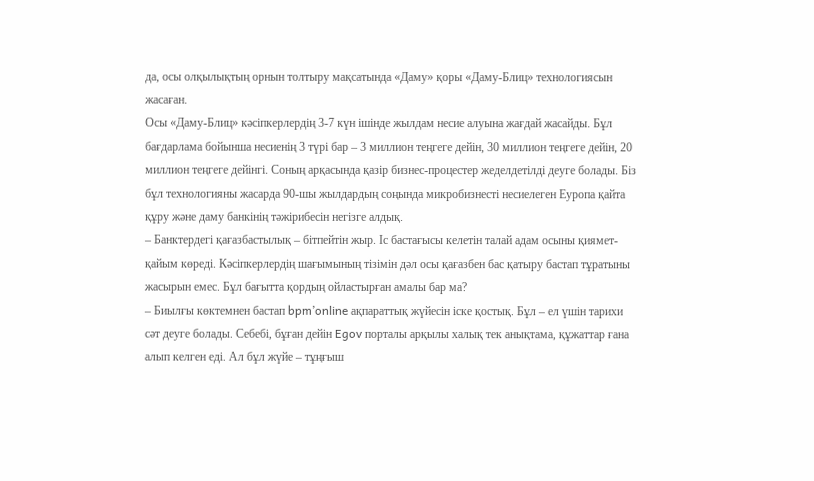да, осы олқылықтың орнын толтыру мақсатында «Даму» қоры «Даму-Блиц» технологиясын жасаған.
Осы «Даму-Блиц» кәсіпкерлердің 3-7 күн ішінде жылдам несие алуына жағдай жасайды. Бұл бағдарлама бойынша несиенің 3 түрі бар – 3 миллион теңгеге дейін, 30 миллион теңгеге дейін, 20 миллион теңгеге дейінгі. Соның арқасында қазір бизнес-процестер жеделдетілді деуге болады. Біз бұл технологияны жасарда 90-шы жылдардың соңында микробизнесті несиелеген Еуропа қайта құру және даму банкінің тәжірибесін негізге алдық.
– Банктердегі қағазбастылық – бітпейтін жыр. Іс бастағысы келетін талай адам осыны қиямет-қайым көреді. Кәсіпкерлердің шағымының тізімін дәл осы қағазбен бас қатыру бастап тұратыны жасырын емес. Бұл бағытта қордың ойластырған амалы бар ма?
– Биылғы көктемнен бастап bpm’online ақпараттық жүйесін іске қостық. Бұл – ел үшін тарихи сәт деуге болады. Себебі, бұған дейін Egov порталы арқылы халық тек анықтама, құжаттар ғана алып келген еді. Ал бұл жүйе – тұңғыш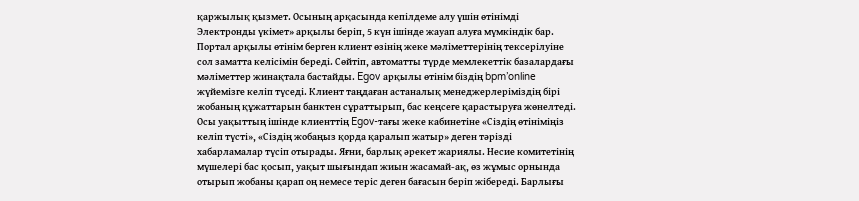қаржылық қызмет. Осының арқасында кепілдеме алу үшін өтінімді Электронды үкімет» арқылы беріп, 5 күн ішінде жауап алуға мүмкіндік бар. Портал арқылы өтінім берген клиент өзінің жеке мәліметтерінің тексерілуіне сол заматта келісімін береді. Сөйтіп, автоматты түрде мемлекеттік базалардағы мәліметтер жинақтала бастайды. Egov арқылы өтінім біздің bpm’online жүйемізге келіп түседі. Клиент таңдаған астаналық менеджерлеріміздің бірі жобаның құжаттарын банктен сұраттырып, бас кеңсеге қарастыруға жөнелтеді. Осы уақыттың ішінде клиенттің Egov-тағы жеке кабинетіне «Сіздің өтініміңіз келіп түсті», «Сіздің жобаңыз қорда қаралып жатыр» деген тәрізді хабарламалар түсіп отырады. Яғни, барлық әрекет жариялы. Несие комитетінің мүшелері бас қосып, уақыт шығындап жиын жасамай-ақ, өз жұмыс орнында отырып жобаны қарап оң немесе теріс деген бағасын беріп жібереді. Барлығы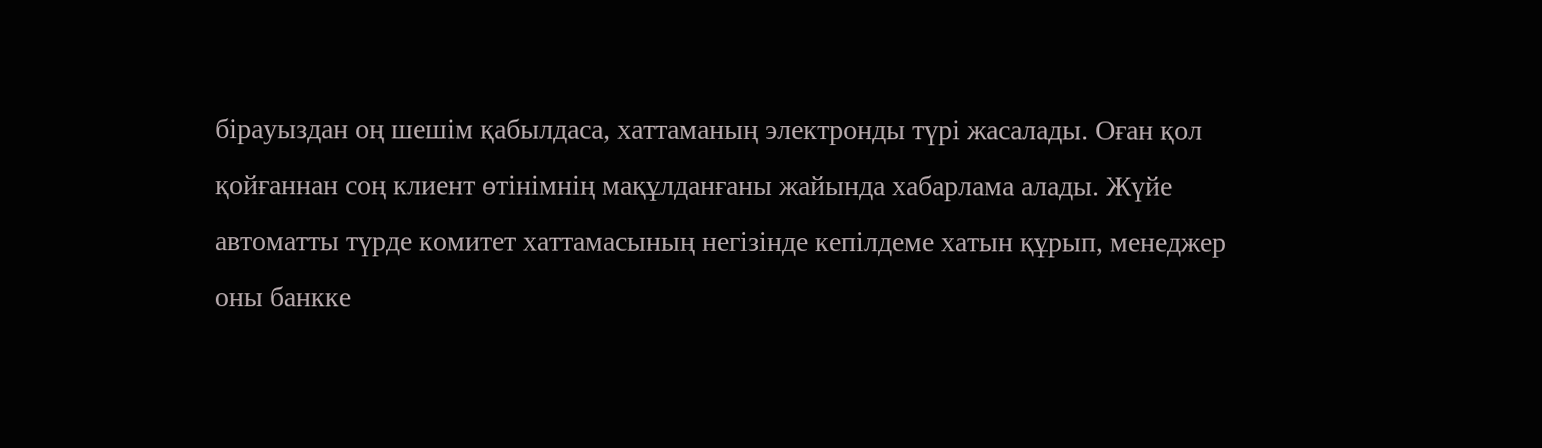бірауыздан оң шешім қабылдаса, хаттаманың электронды түрі жасалады. Оған қол қойғаннан соң клиент өтінімнің мақұлданғаны жайында хабарлама алады. Жүйе автоматты түрде комитет хаттамасының негізінде кепілдеме хатын құрып, менеджер оны банкке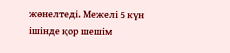жөнелтеді. Межелі 5 күн ішінде қор шешім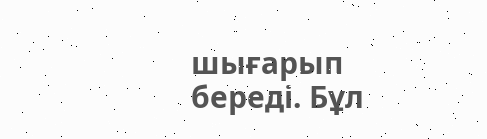шығарып береді. Бұл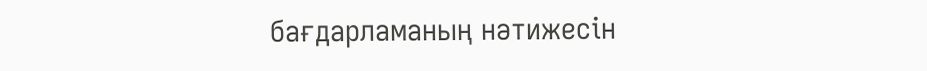бағдарламаның нәтижесін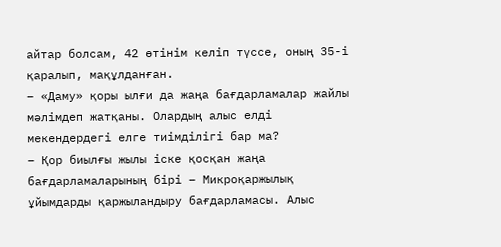айтар болсам, 42 өтінім келіп түссе, оның 35-і қаралып, мақұлданған.
– «Даму» қоры ылғи да жаңа бағдарламалар жайлы мәлімдеп жатқаны. Олардың алыс елді мекендердегі елге тиімділігі бар ма?
– Қор биылғы жылы іске қосқан жаңа бағдарламаларының бірі – Микроқаржылық ұйымдарды қаржыландыру бағдарламасы. Алыс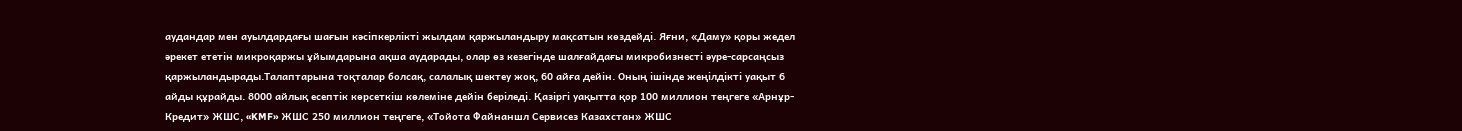аудандар мен ауылдардағы шағын кәсіпкерлікті жылдам қаржыландыру мақсатын көздейді. Яғни, «Даму» қоры жедел әрекет ететін микроқаржы ұйымдарына ақша аударады, олар өз кезегінде шалғайдағы микробизнесті әуре-сарсаңсыз қаржыландырады.Талаптарына тоқталар болсақ, салалық шектеу жоқ, 60 айға дейін. Оның ішінде жеңілдікті уақыт 6 айды құрайды. 8000 айлық есептік көрсеткіш көлеміне дейін беріледі. Қазіргі уақытта қор 100 миллион теңгеге «Арнұр-Кредит» ЖШС, «KMF» ЖШС 250 миллион теңгеге, «Тойота Файнаншл Сервисез Казахстан» ЖШС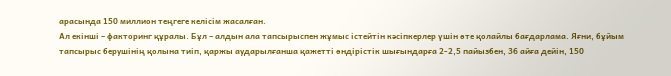арасында 150 миллион теңгеге келісім жасалған.
Ал екінші – факторинг құралы. Бұл – алдын ала тапсырыспен жұмыс істейтін кәсіпкерлер үшін өте қолайлы бағдарлама. Яғни, бұйым тапсырыс берушінің қолына тиіп, қаржы аударылғанша қажетті өндірістік шығындарға 2-2,5 пайызбен, 36 айға дейін, 150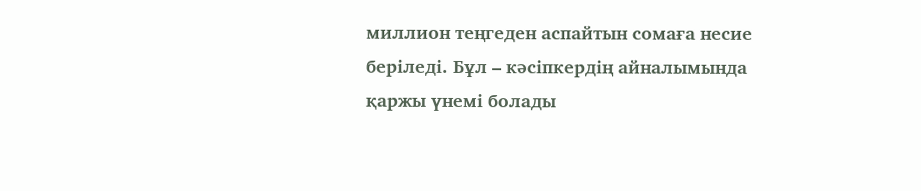миллион теңгеден аспайтын сомаға несие беріледі. Бұл – кәсіпкердің айналымында қаржы үнемі болады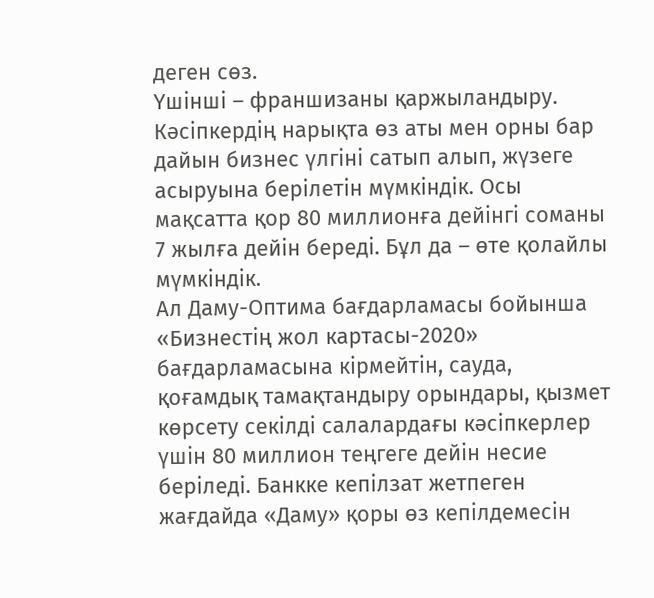деген сөз.
Үшінші – франшизаны қаржыландыру. Кәсіпкердің нарықта өз аты мен орны бар дайын бизнес үлгіні сатып алып, жүзеге асыруына берілетін мүмкіндік. Осы мақсатта қор 80 миллионға дейінгі соманы 7 жылға дейін береді. Бұл да – өте қолайлы мүмкіндік.
Ал Даму-Оптима бағдарламасы бойынша «Бизнестің жол картасы-2020» бағдарламасына кірмейтін, сауда, қоғамдық тамақтандыру орындары, қызмет көрсету секілді салалардағы кәсіпкерлер үшін 80 миллион теңгеге дейін несие беріледі. Банкке кепілзат жетпеген жағдайда «Даму» қоры өз кепілдемесін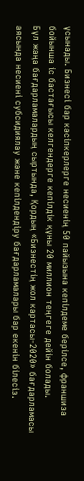ұсынады. Бизнесі бар кәсіпкерлерге несиенің 50 пайызына кепілдеме берілсе, франшиза бойынша іс бастағысы келгендерге кепілдік құны 20 миллион теңгеге дейін болады.
Бұл жаңа бағдарламалардың сыртында, Қордың «Бизнестің жол картасы-2020» бағдарламасы аясында несиені субсидиялау және кепілдендіру бағдарламалары бар екенін білесіз.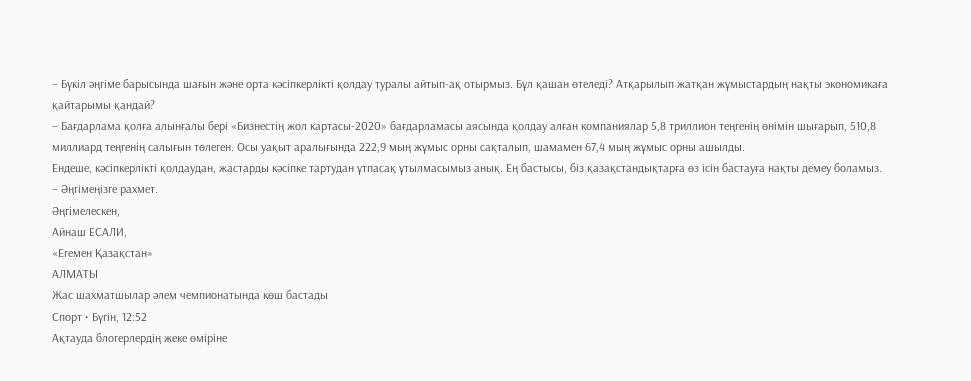– Бүкіл әңгіме барысында шағын және орта кәсіпкерлікті қолдау туралы айтып-ақ отырмыз. Бұл қашан өтеледі? Атқарылып жатқан жұмыстардың нақты экономикаға қайтарымы қандай?
– Бағдарлама қолға алынғалы бері «Бизнестің жол картасы-2020» бағдарламасы аясында қолдау алған компаниялар 5,8 триллион теңгенің өнімін шығарып, 510,8 миллиард теңгенің салығын төлеген. Осы уақыт аралығында 222,9 мың жұмыс орны сақталып, шамамен 67,4 мың жұмыс орны ашылды.
Ендеше, кәсіпкерлікті қолдаудан, жастарды кәсіпке тартудан ұтпасақ ұтылмасымыз анық. Ең бастысы, біз қазақстандықтарға өз ісін бастауға нақты демеу боламыз.
– Әңгімеңізге рахмет.
Әңгімелескен,
Айнаш ЕСАЛИ,
«Егемен Қазақстан»
АЛМАТЫ
Жас шахматшылар әлем чемпионатында көш бастады
Спорт • Бүгін, 12:52
Ақтауда блогерлердің жеке өміріне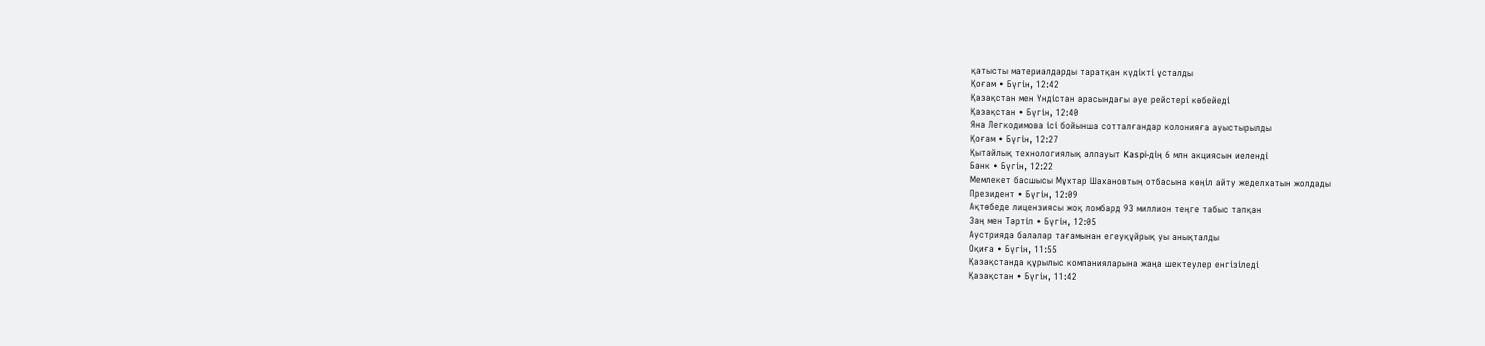қатысты материалдарды таратқан күдікті ұсталды
Қоғам • Бүгін, 12:42
Қазақстан мен Үндістан арасындағы әуе рейстері көбейеді
Қазақстан • Бүгін, 12:40
Яна Легкодимова ісі бойынша сотталғандар колонияға ауыстырылды
Қоғам • Бүгін, 12:27
Қытайлық технологиялық алпауыт Kaspi-дің 6 млн акциясын иеленді
Банк • Бүгін, 12:22
Мемлекет басшысы Мұхтар Шахановтың отбасына көңіл айту жеделхатын жолдады
Президент • Бүгін, 12:09
Ақтөбеде лицензиясы жоқ ломбард 93 миллион теңге табыс тапқан
Заң мен Тәртіп • Бүгін, 12:05
Аустрияда балалар тағамынан егеуқұйрық уы анықталды
Оқиға • Бүгін, 11:55
Қазақстанда құрылыс компанияларына жаңа шектеулер енгізіледі
Қазақстан • Бүгін, 11:42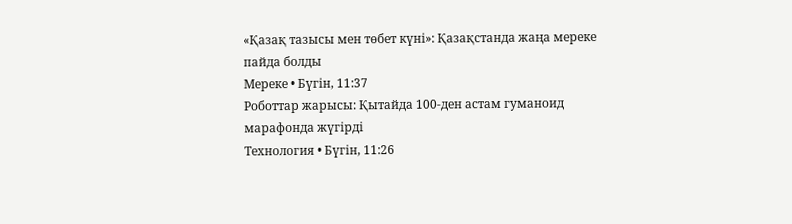«Қазақ тазысы мен төбет күні»: Қазақстанда жаңа мереке пайда болды
Мереке • Бүгін, 11:37
Роботтар жарысы: Қытайда 100-ден астам гуманоид марафонда жүгірді
Технология • Бүгін, 11:26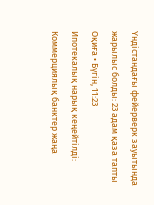Үндістандағы фейерверк зауытында жарылыс болды: 23 адам қаза тапты
Оқиға • Бүгін, 11:23
Ипотекалық нарық кеңейтілді: Коммерциялық банктер жаңа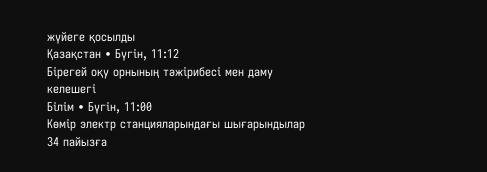жүйеге қосылды
Қазақстан • Бүгін, 11:12
Бірегей оқу орнының тәжірибесі мен даму келешегі
Білім • Бүгін, 11:00
Көмір электр станцияларындағы шығарындылар 34 пайызға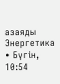азаяды
Энергетика • Бүгін, 10:54